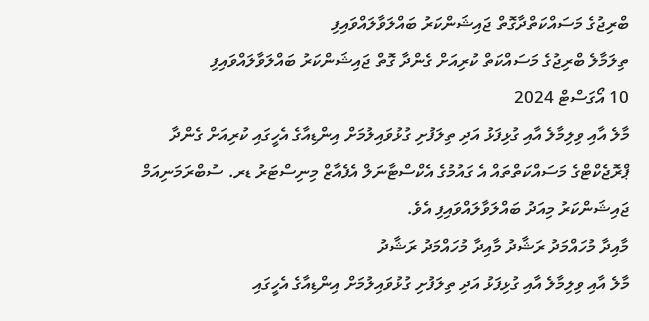ބްރިޖުގެ މަސައްކަތްދާގޮތް ޖައިޝަންކަރު ބައްލަވާލައްވައިފި
ތިލަމާލެ ބްރިޖުގެ މަސައްކަތް ކުރިއަށް ގެންދާ ގޮތް ޖައިޝަންކަރު ބައްލަވާލައްވައިފި
10 އޯގަސްޓް 2024
މާލެ އާއި ވިލިމާލެ އާއި ގުޅިފަޅު އަދި ތިލަފުށި ގުޅުވައިލުމަށް އިންޑިއާގެ އެހީގައި ކުރިއަށް ގެންދާ ޕްރޮޖެކްޓްގެ މަސައްކަތްތައް އެ ގައުމުގެ އެކްސްޓާނަލް އެފެއާޒް މިނިސްޓަރު ޑރ. ސުބްރަމަނިއަމް ޖައިޝަންކަރު މިއަދު ބައްލަވާލައްވައިފި އެވެ.
މާއިދާ މުހައްމަދު ރަޝާދު މާއިދާ މުހައްމަދު ރަޝާދު
މާލެ އާއި ވިލިމާލެ އާއި ގުޅިފަޅު އަދި ތިލަފުށި ގުޅުވައިލުމަށް އިންޑިއާގެ އެހީގައި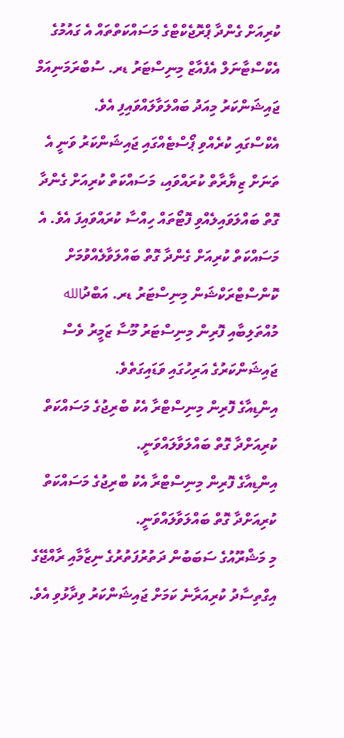ކުރިއަށް ގެންދާ ޕްރޮޖެކްޓްގެ މަސައްކަތްތައް އެ ގައުމުގެ އެކްސްޓާނަލް އެފެއާޒް މިނިސްޓަރު ޑރ. ސުބްރަމަނިއަމް ޖައިޝަންކަރު މިއަދު ބައްލަވާލައްވައިފި އެވެ.
އެކްސްގައި ކުރެއްވި ޕޯސްޓެއްގައި ޖައިޝަންކަރު ވަނީ އެ ތަނަށް ޒިޔާރާތް ކުރައްވައި، މަސައްކަތް ކުރިއަށް ގެންދާ ގޮތް ބައްލަވައިލެއްވި ފޮޓޯތައް ހިއްސާ ކުރައްވައިފަ އެވެ. އެ މަސައްކަތް ކުރިއަށް ގެންދާ ގޮތް ބައްލަވާލެއްވުމަށް ކޮންސްޓްރަކްޝަން މިނިސްޓަރު ޑރ. އަބްދުالله މުއްތަލިބާއި ފޮރިން މިނިސްޓަރު މޫސާ ޒަމީރު ވެސް ޖައިޝަންކަރުގެ އަރިހުގައި ވަޑައިގަތެވެ.
އިންޑިއާގެ ފޮރިން މިނިސްޓްރާ އެކު ބްރިޖުގެ މަސައްކަތް ކުރިއަށްދާ ގޮތް ބައްލަވާލައްވަނީ.
އިންޑިއާގެ ފޮރިން މިނިސްޓްރާ އެކު ބްރިޖުގެ މަސައްކަތް ކުރިއަށްދާ ގޮތް ބައްލަވާލައްވަނީ.
މި މަޝްރޫއުގެ ސަބަބުން ދަތުރުފަތުރުގެ ނިޒާމާއި ރާއްޖޭގެ އިގްތިސާދު ކުރިއަރާނެ ކަމަށް ޖައިޝަންކަރު ވިދާޅުވި އެވެ.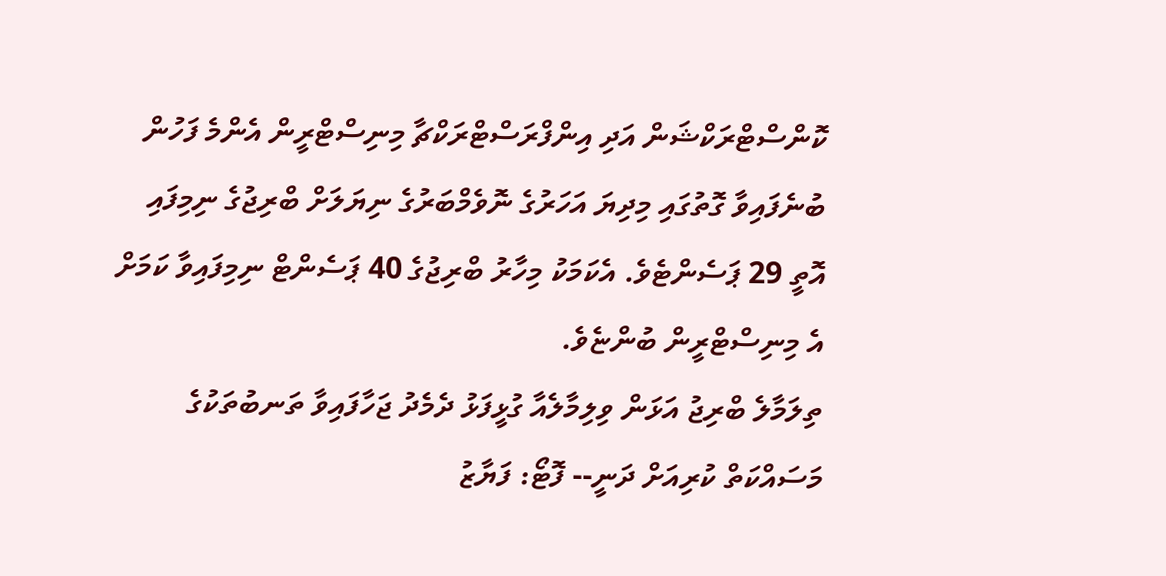ކޮންސްޓްރަކްޝަން އަދި އިންފްރަސްޓްރަކްޗާ މިނިސްޓްރީން އެންމެ ފަހުން ބުނެފައިވާ ގޮތުގައި މިދިޔަ އަހަރުގެ ނޮވެމްބަރުގެ ނިޔަލަށް ބްރިޖުގެ ނިމިފައި އޮތީ 29 ޕަސެންޓެވެ. އެކަމަކު މިހާރު ބްރިޖުގެ 40 ޕަސެންޓް ނިމިފައިވާ ކަމަށް އެ މިނިސްޓްރީން ބުންޏެވެ.
ތިލަމާލެ ބްރިޖު އަޅަން ވިލިމާލެއާ ގުޅީފަޅު ދެމެދު ޖަހާފައިވާ ތަނބުތަކުގެ މަސައްކަތް ކުރިއަށް ދަނީ-- ފޮޓޯ: ފަޔާޒު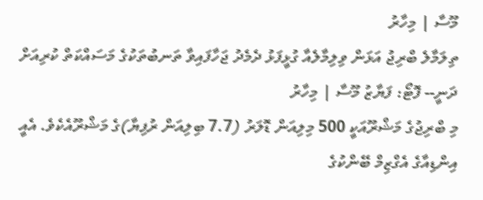މޫސާ | މިހާރު
ތިލަމާލެ ބްރިޖު އަޅަން ވިލިމާލެއާ ގުޅީފަޅު ދެމެދު ޖަހާފައިވާ ތަނބުތަކުގެ މަސައްކަތް ކުރިއަށް ދަނީ-- ފޮޓޯ: ފަޔާޒު މޫސާ | މިހާރު
މި ބްރިޖުގެ މަޝްރޫއަކީ 500 މިލިއަން ޑޮލަރު (7.7 ބިލިއަން ރުފިޔާ)ގެ މަޝްރޫއެކެވެ. އެއީ އިންޑިއާގެ އެގްޒިމް ބޭންކުގެ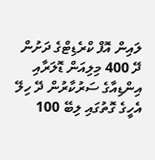ލައިން އޮފް ކްރެޑިޓްގެ ދަށުން ދޭ 400 މިލިއަން ޑޮލަރާއި އިންޑިއާގެ ސަރުކާރުން ދޭ ހިލޭ އެހީގެ ގޮތުގައި ލިބޭ 100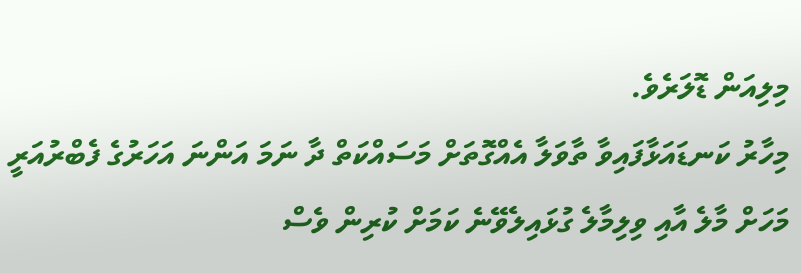މިލިއަން ޑޮލަރެވެ.
މިހާރު ކަނޑައަޅާފައިވާ ތާވަލާ އެއްގޮތަށް މަސައްކަތް ދާ ނަމަ އަންނަ އަހަރުގެ ފެބްރުއަރީ މަހަށް މާލެ އާއި ވިލިމާލެ ގުޅައިލެވޭނެ ކަމަށް ކުރިން ވެސް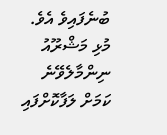ބުނެފައިވެ އެވެ. މުޅި މަޝްރޫއު ނިންމާލެވޭނެ ކަމަށް ލަފާކޮށްފައި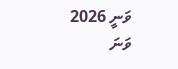ވަނީ 2026 ވަނަ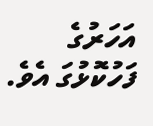އަހަރުގެ ފަހުކޮޅުގަ އެވެ.